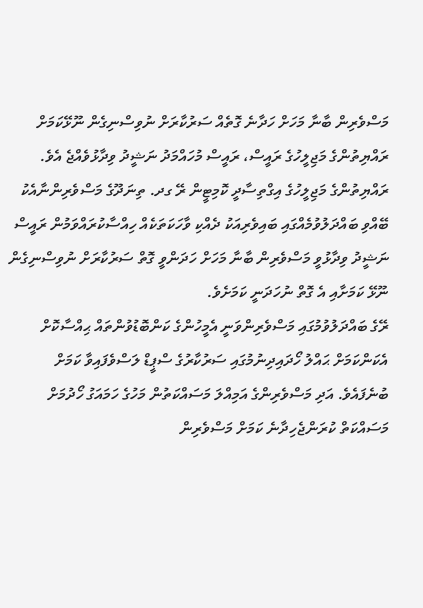މަސްވެރިން ބާނާ މަހަށް ހަދާނެ ގޮތެއް ސަރުކާރަށް ނުވިސްނިގެން ނޫޅޭކަމަށް ރައްޔިތުންގެ މަޖިލީހުގެ ރައީސް، ރައީސް މުހައްމަދު ނަޝީދު ވިދާޅުވެއްޖެ އެވެ.
ރައްޔިތުންގެ މަޖިލީހުގެ އިގްތިސާދީ ކޮމިޓީން ރޭ ގދ. ތިނަދޫގެ މަސްވެރިންނާއެކު ބޭއްވި ބައްދަލުވުމެއްގައި ބައިވެރިއަކު ދެއްކި ވާހަކަތަކެއް ހިއްސާކުރައްވަމުން ރައީސް ނަޝީދު ވިދާޅުވީ މަސްވެރިން ބާނާ މަހަށް ހަދަންވީ ގޮތް ސަރުކާރަށް ނުވިސްނިގެން ނޫޅޭ ކަމަށާއި އެ ގޮތް ނުހަދަނީ ކަމަށެވެ.
ރޭގެ ބައްދަލުވުމުގައި މަސްވެރިންވަނީ އެމީހުންގެ ކަންބޮޑުވުންތައް ޙިއްސާކޮށް އެކަންކަމަށް ޙައްލު ހޯދައިދިނުމުގައި ސަރުކާރުގެ ސްޕީޑް ލަސްވެފައިވާ ކަމަށް ބުނެފައެވެ. އަދި މަސްވެރިންގެ އަމިއްލަ މަސައްކަތުން މަހުގެ ހަމައަގު ހޯދުމަށް މަސައްކަތް ކުރަންޖެހިދާނެ ކަމަށް މަސްވެރިން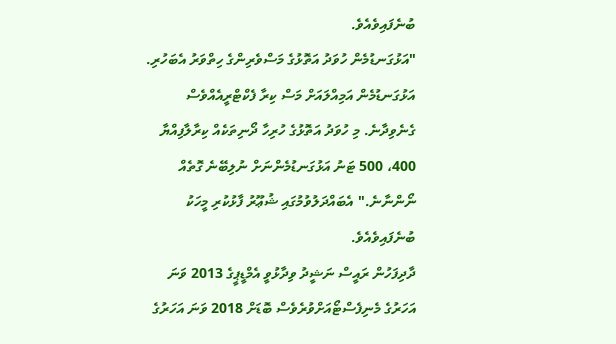ބުނެފައިވެއެވެ.
"އަޅުގަނޑުމެން ހުވަދު އަތޮޅުގެ މަސްވެރިންގެ ހިތްވަރު އެބަހުރި. އަޅުގަނޑުމެން އަމިއްލައަށް މަސް ކިރާ ފެކްޓްރީއެއްވެސް ގެނެވިދާނެ. މި ހުވަދު އަތޮޅުގެ ހުރިހާ ދޯނިތަކެއް ކިރާލާފިއްޔާ 400، 500 ޓަނު އަޅުގަނޑުމެންނަށް ނުލިބޭނެ ގޮތެއް ނޯންނާނެ." އެބައްދަލުވުމުގައި ޝުޢޫރު ފާޅުކުރި މީހަކު ބުނެފައިވެއެވެ.
ދާދިފަހުން ރައީސް ނަޝީދު ވިދާޅުވީ އެމްޑީޕީގެ 2013 ވަނަ އަހަރުގެ މެނިފެސްޓޯއަށްވުރެވެސް ބޮޑަށް 2018 ވަނަ އަހަރުގެ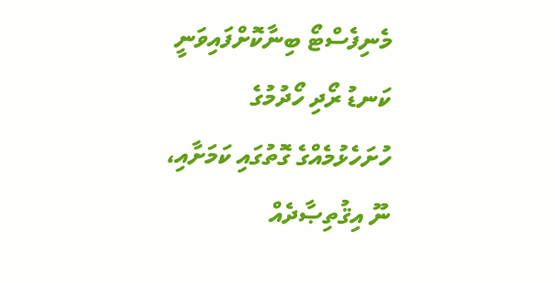މެނިފެސްޓޯ ބިނާކޮށްފައިވަނީ ކަނޑު ރޯދި ހޯދުމުގެ ހުށަހެޅުމެއްގެ ގޮތުގައި ކަމަށާއި، ނޫ އިޤުތިޞާދެއް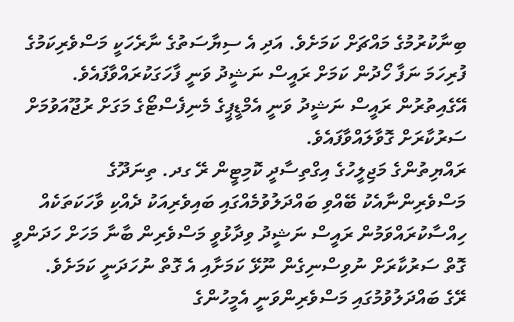ބިނާކުރުމުގެ މައްޗަށް ކަމަށެވެ. އަދި އެ ސިޔާސަތުގެ ނާރެހަކީ މަސްވެރިކަމުގެ ފުރިހަމަ ނަފާ ހޯދުން ކަމަށް ރައީސް ނަޝީދު ވަނީ ފާހަގަކުރައްވާފައެވެ.
އޭގެއިތުރުން ރައީސް ނަޝީދު ވަނީ އެމްޑީޕީގެ މެނިފެސްޓޯގެ މަގަށް ރުޖޫއަވުމަށް ސަރުކާރަށް ގޮވާލައްވާފައެވެ.
ރައްޔިތުންގެ މަޖިލީހުގެ އިގްތިސާދީ ކޮމިޓީން ރޭ ގދ. ތިނަދޫގެ މަސްވެރިންނާއެކު ބޭއްވި ބައްދަލުވުމެއްގައި ބައިވެރިއަކު ދެއްކި ވާހަކަތަކެއް ހިއްސާކުރައްވަމުން ރައީސް ނަޝީދު ވިދާޅުވީ މަސްވެރިން ބާނާ މަހަށް ހަދަންވީ ގޮތް ސަރުކާރަށް ނުވިސްނިގެން ނޫޅޭ ކަމަށާއި އެ ގޮތް ނުހަދަނީ ކަމަށެވެ.
ރޭގެ ބައްދަލުވުމުގައި މަސްވެރިންވަނީ އެމީހުންގެ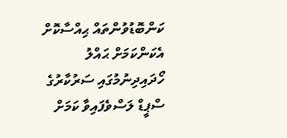ކަންބޮޑުވުންތައް ޙިއްސާކޮށް އެކަންކަމަށް ޙައްލު ހޯދައިދިނުމުގައި ސަރުކާރުގެ ސްޕީޑް ލަސްވެފައިވާ ކަމަށް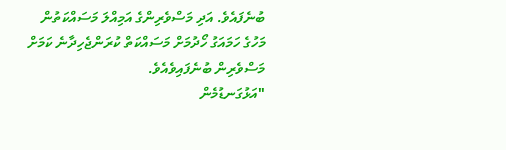ބުނެފައެވެ. އަދި މަސްވެރިންގެ އަމިއްލަ މަސައްކަތުން މަހުގެ ހަމައަގު ހޯދުމަށް މަސައްކަތް ކުރަންޖެހިދާނެ ކަމަށް މަސްވެރިން ބުނެފައިވެއެވެ.
"އަޅުގަނޑުމެން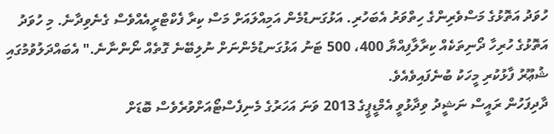ހުވަދު އަތޮޅުގެ މަސްވެރިންގެ ހިތްވަރު އެބަހުރި. އަޅުގަނޑުމެން އަމިއްލައަށް މަސް ކިރާ ފެކްޓްރީއެއްވެސް ގެނެވިދާނެ. މި ހުވަދު އަތޮޅުގެ ހުރިހާ ދޯނިތަކެއް ކިރާލާފިއްޔާ 400، 500 ޓަނު އަޅުގަނޑުމެންނަށް ނުލިބޭނެ ގޮތެއް ނޯންނާނެ." އެބައްދަލުވުމުގައި ޝުޢޫރު ފާޅުކުރި މީހަކު ބުނެފައިވެއެވެ.
ދާދިފަހުން ރައީސް ނަޝީދު ވިދާޅުވީ އެމްޑީޕީގެ 2013 ވަނަ އަހަރުގެ މެނިފެސްޓޯއަށްވުރެވެސް ބޮޑަށް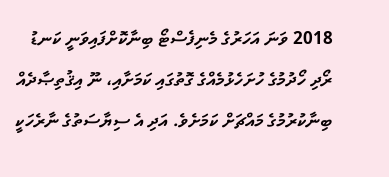2018 ވަނަ އަހަރުގެ މެނިފެސްޓޯ ބިނާކޮށްފައިވަނީ ކަނޑު ރޯދި ހޯދުމުގެ ހުށަހެޅުމެއްގެ ގޮތުގައި ކަމަށާއި، ނޫ އިޤުތިޞާދެއް ބިނާކުރުމުގެ މައްޗަށް ކަމަށެވެ. އަދި އެ ސިޔާސަތުގެ ނާރެހަކީ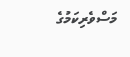މަސްވެރިކަމުގެ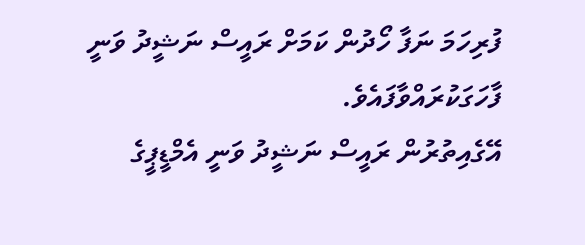ފުރިހަމަ ނަފާ ހޯދުން ކަމަށް ރައީސް ނަޝީދު ވަނީ ފާހަގަކުރައްވާފައެވެ.
އޭގެއިތުރުން ރައީސް ނަޝީދު ވަނީ އެމްޑީޕީގެ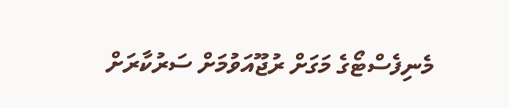މެނިފެސްޓޯގެ މަގަށް ރުޖޫއަވުމަށް ސަރުކާރަށް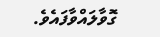ގޮވާލައްވާފައެވެ.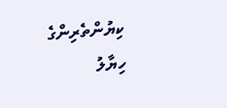ކިޔުންތެރިންގެ ހިޔާލު